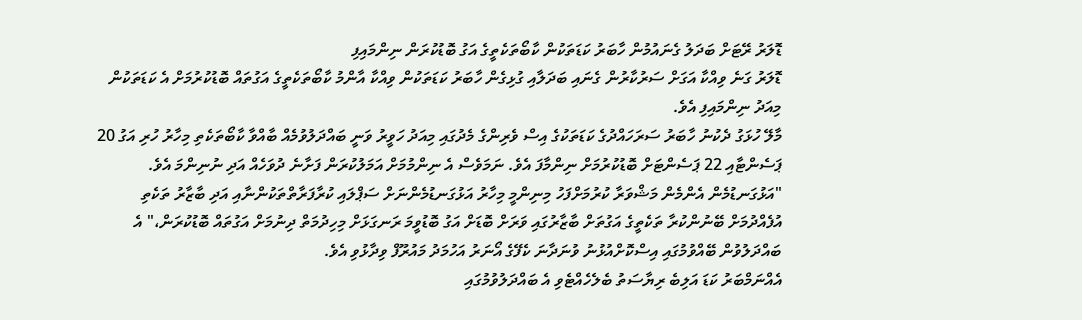ޑޮލަރު ރޭޓަށް ބަދަލު ގެނައުމުން ހާބަރު ކަޑަތަކުން ކާބޯތަކެތީގެ އަގު ބޮޑުކުރަން ނިންމައިފި
ޑޮލަރު ގަނެ ވިއްކާ އަގަށް ސަރުކާރުން ގެނައި ބަދަލާއި ގުޅިގެން ހާބަރު ކަޑަތަކުން ވިއްކާ އާންމު ކާބޯތަކެތީގެ އަގުތައް ބޮޑުކުރުމަށް އެ ކަޑަތަކުން މިއަދު ނިންމައިފި އެވެ.
މާލޭ ހުޅަގު ދެކުނު ހާބަރު ސަރަހައްދުގެ ކަޑަތަކުގެ އިސް ވެރިންގެ މެދުގައި މިއަދު ހަވީރު ވަނީ ބައްދަލުވުމެއް ބާއްވާ ކާބޯތަކެތި މިހާރު ހުރި އަގު 20 ޕަސެންޓާއި 22 ޕަސެންޓަށް ބޮޑުކުރުމަށް ނިންމާފަ އެވެ. ނަމަވެސް އެ ނިންމުމަށް އަމަލުކުރަން ފަށާނެ ދުވަހެއް އަދި ނުނިންމަ އެވެ.
"އަޅުގަނޑުމެން އެންމެން މަޝްވަރާ ކުރުމަށްފަހު މިނިންމީ މިހާރު އަޅުގަނޑުމެންނަށް ސަޕްލައި ކުރާފަރާތްތަކުންނާއި އަދި ބާޒާރު ތަކެތި އުފެއްދުމަށް ބޭނުންކުރާ ތަކެތީގެ އަގުތަށް ބާޒާރުގައި ވަރަށް ބޮޑަށް އަގު ބޮޑުވީމަ ރަނގަޅަށް މިހިދުމަތް ދިނުމަށް އަގުތައް ބޮޑުކުރަން،" އެ ބައްދަލުވުން ބޭއްވުމުގައި އިސްކޮށްއުޅުނު ވުނަދާނަ ކެފޭގެ އޯނަރު އަހުމަދު މައުރޫފް ވިދާޅުވި އެވެ.
އެއްނަމްބަރު ކަޑަ އަލިބެ ރިޔާސަތު ބެލެހެއްޓެވި އެ ބައްދަލުވުމުގައި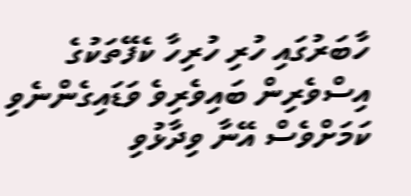ހާބަރުގައި ހުރި ހުރިހާ ކެފޭތަކުގެ އިސްވެރިން ބައިވެރިވެ ވަޑައިގެންނެވި ކަމަށްވެސް އޭނާ ވިދާޅުވި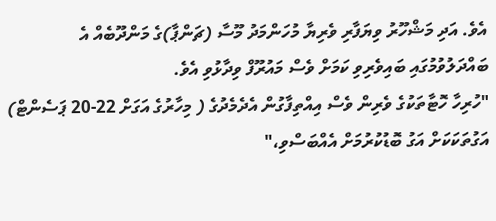އެވެ. އަދި މަޝްހޫރު ވިޔަފާރި ވެރިޔާ މުހަންމަދު މޫސާ (ޗަންޕާ)ގެ މަންދޫބެއް އެ ބައްދަލުވުމުގައި ބައިވެރިވި ކަމަށް ވެސް މައުރޫފް ވިދާޅުވި އެވެ.
"ހުރިހާ ހޮޓާތަކުގެ ވެރިން ވެސް އިއްތިފާގުން އެދެމެދުގެ ( މިހާރުގެ އަގަށް 22-20 ޕަސެންޓް) އަގުތަކަކަށް އަގު ބޮޑުކުރުމަށް އެއްބަސްވި،"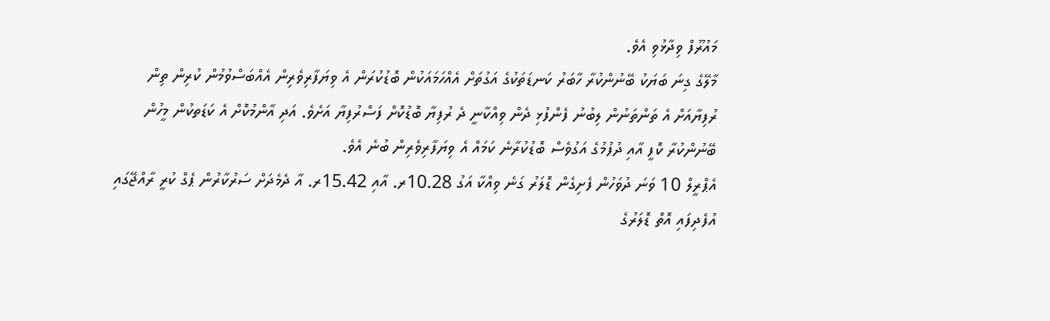މައުރޫފް ވިދާޅުވި އެވެ.
މާލޭގެ ގިނަ ބަޔަކު ބޭނުންކުރާ ހާބަރު ކަނޑަތަކުގެ އަގުތަށް އެއްހަމައަކުން ބޮޑުކުރަން އެ ވިޔަފާރިވެރިން އެއްބަސްވުމުން ކުރިން ތިން ރުފިޔާއަށް އެ ތަންތަނުން ލިބުނު ފެންފުޅި ދެން ވިއްކާނީ ދެ ރުފިޔާ ބޮޑުކޮށް ފަސްރުފިޔާ އަށެވެ. އަދި އާންމުކޮށް އެ ކަޑަތކުން މީހުން ބޭނުންކުރާ ކޮފީ އާއި ދުފުމުގެ އަގުވެސް ބޮޑުކުރާނެ ކަމައް އެ ވިޔަފާރިވެރިން ބުނެ އެވެ.
އެޕްރީލް 10 ވަނަ ދުވަހުން ފެށިގެން ޑޮލަރު ގަނެ ވިއްކާ އަގު 10.28ރ. އާއި 15.42ރ. އާ ދެމެދަށް ސަރުކާރުން ޕެގް ކުރީ ރާއްޖޭގައި އުފެދިފައި އޮތް ޑޮލަރުގެ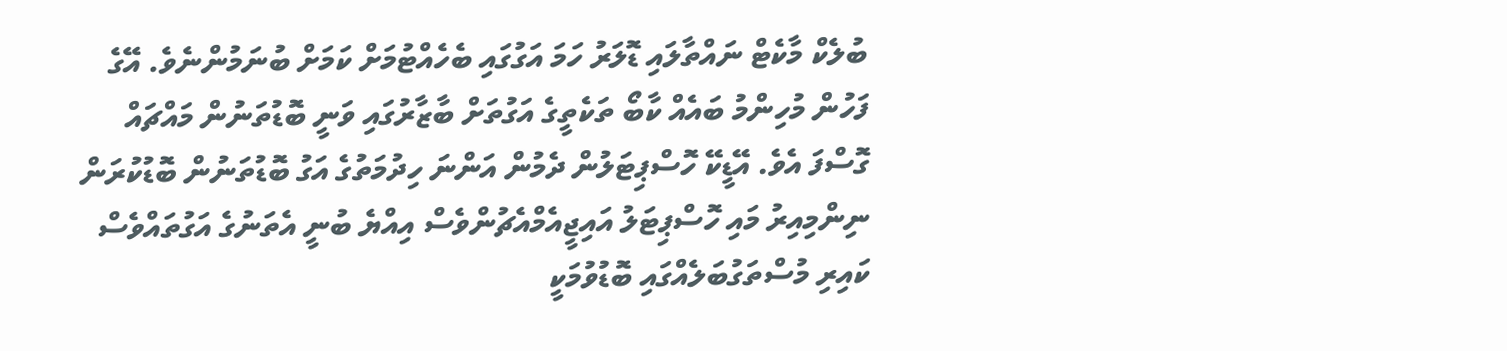ބުލެކް މާކެޓް ނައްތާލައި ޑޮލަރު ހަމަ އަގުގައި ބެހެއްޓުމަށް ކަމަށް ބުނަމުންނެވެ. އޭގެ ފަހުން މުހިންމު ބައެއް ކާބޯ ތަކެތީގެ އަގުތަށް ބާޒާރުގައި ވަނީ ބޮޑުތަނުން މައްޗައް ގޮސްފަ އެވެ. އޭޑީކޭ ހޮސްޕިޓަލުން ދެމުން އަންނަ ހިދުމަތުގެ އަގު ބޮޑުތަނުން ބޮޑުކުރަން ނިންމިއިރު މައި ހޮސްޕިޓަލު އައިޖީއެމްއެޗުންވެސް އިއްޔެ ބުނީ އެތަނުގެ އަގުތައްވެސް ކައިރި މުސްތަގުބަލެއްގައި ބޮޑުވުމަކީ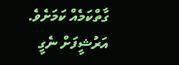ގާތްކަމެއް ކަމަށެވެ.
އަރުޝީފަށް ނެގީ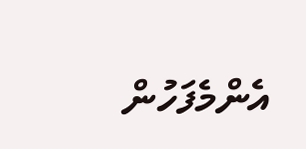އެންމެފަހުން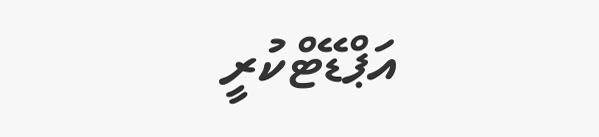އަޕްޑޭޓްކުރީ